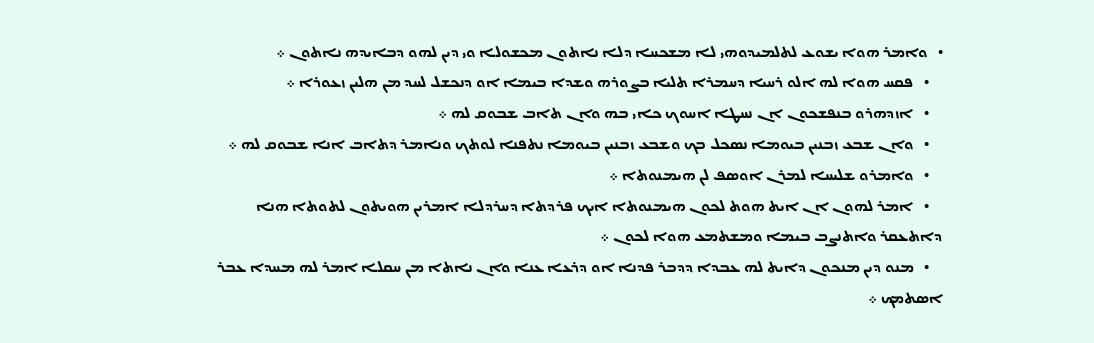•   ܘܐܡܪ ܗܘܐ ܝܫܘܥ ܠܬܠܡܝܕܘܗܝ ܠܐ ܡܫܟܚܐ ܕܠܐ ܢܐܬܘܢ ܡܟܫܘܠܐ ܘܝ ܕܝܢ ܠܗܘ ܕܒܐܝܕܗ ܢܐܬܘܢ ܀
    •   ܦܩܚ ܗܘܐ ܠܗ ܐܠܘ ܪܚܝܐ ܕܚܡܪܐ ܬܠܝܐ ܒܨܘܪܗ ܘܫܕܐ ܒܝܡܐ ܐܘ ܕܢܟܫܠ ܠܚܕ ܡܢ ܗܠܝܢ ܙܥܘܪܐ ܀
    •   ܐܙܕܗܪܘ ܒܢܦܫܟܘܢ ܐܢ ܢܚܛܐ ܐܚܘܟ ܟܐܝ ܒܗ ܘܐܢ ܬܐܒ ܫܒܘܩ ܠܗ ܀
    •   ܘܐܢ ܫܒܥ ܙܒܢܝܢ ܒܝܘܡܐ ܢܤܟܠ ܒܟ ܘܫܒܥ ܙܒܢܝܢ ܒܝܘܡܐ ܢܬܦܢܐ ܠܘܬܟ ܘܢܐܡܪ ܕܬܐܒ ܐܢܐ ܫܒܘܩ ܠܗ ܀
    •   ܘܐܡܪܘ ܫܠܝܚܐ ܠܡܪܢ ܐܘܤܦ ܠܢ ܗܝܡܢܘܬܐ ܀
    •   ܐܡܪ ܠܗܘܢ ܐܢ ܐܝܬ ܗܘܬ ܠܟܘܢ ܗܝܡܢܘܬܐ ܐܝܟ ܦܪܕܬܐ ܕܚܪܕܠܐ ܐܡܪܝܢ ܗܘܝܬܘܢ ܠܬܘܬܐ ܗܢܐ ܕܐܬܥܩܪ ܘܐܬܢܨܒ ܒܝܡܐ ܘܡܫܬܡܥ ܗܘܐ ܠܟܘܢ ܀
    •   ܡܢܘ ܕܝܢ ܡܢܟܘܢ ܕܐܝܬ ܠܗ ܥܒܕܐ ܕܕܒܪ ܦܕܢܐ ܐܘ ܕܪܥܐ ܥܢܐ ܘܐܢ ܢܐܬܐ ܡܢ ܚܩܠܐ ܐܡܪ ܠܗ ܡܚܕܐ ܥܒܪ ܐܤܬܡܟ ܀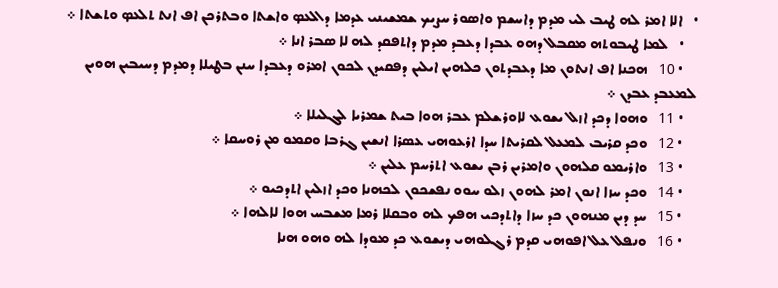•   ܐܠܐ ܐܡܪ ܠܗ ܛܝܒ ܠܝ ܡܕܡ ܕܐܚܫܡ ܘܐܤܘܪ ܚܨܝܟ ܫܡܫܝܢܝ ܥܕܡܐ ܕܐܠܥܤ ܘܐܫܬܐ ܘܒܬܪܟܢ ܐܦ ܐܢܬ ܬܠܥܤ ܘܬܫܬܐ ܀
    •   ܠܡܐ ܛܝܒܘܬܗ ܡܩܒܠ ܕܗܘ ܥܒܕܐ ܕܥܒܕ ܡܕܡ ܕܐܬܦܩܕ ܠܗ ܠܐ ܤܒܪ ܐܢܐ ܀
    • 10   ܗܟܢܐ ܐܦ ܐܢܬܘܢ ܡܐ ܕܥܒܕܬܘܢ ܟܠܗܝܢ ܐܝܠܝܢ ܕܦܩܝܕܢ ܠܟܘܢ ܐܡܪܘ ܕܥܒܕܐ ܚܢܢ ܒܛܝܠܐ ܕܡܕܡ ܕܚܝܒܝܢ ܗܘܝܢ ܠܡܥܒܕ ܥܒܕܢ ܀
    • 11   ܘܗܘܐ ܕܟܕ ܐܙܠ ܝܫܘܥ ܠܐܘܪܫܠܡ ܥܒܪ ܗܘܐ ܒܝܬ ܫܡܪܝܐ ܠܓܠܝܠܐ ܀
    • 12   ܘܟܕ ܩܪܝܒ ܠܡܥܠ ܠܩܪܝܬܐ ܚܕܐ ܐܪܥܘܗܝ ܥܤܪܐ ܐܢܫܝܢ ܓܪܒܐ ܘܩܡܘ ܡܢ ܪܘܚܩܐ ܀
    • 13   ܘܐܪܝܡܘ ܩܠܗܘܢ ܘܐܡܪܝܢ ܪܒܢ ܝܫܘܥ ܐܬܪܚܡ ܥܠܝܢ ܀
    • 14   ܘܟܕ ܚܙܐ ܐܢܘܢ ܐܡܪ ܠܗܘܢ ܙܠܘ ܚܘܘ ܢܦܫܟܘܢ ܠܟܗܢܐ ܘܟܕ ܐܙܠܝܢ ܐܬܕܟܝܘ ܀
    • 15   ܚܕ ܕܝܢ ܡܢܗܘܢ ܟܕ ܚܙܐ ܕܐܬܕܟܝ ܗܦܟ ܠܗ ܘܒܩܠܐ ܪܡܐ ܡܫܒܚ ܗܘܐ ܠܐܠܗܐ ܀
    • 16   ܘܢܦܠ ܥܠ ܐܦܘܗܝ ܩܕܡ ܪܓܠܘܗܝ ܕܝܫܘܥ ܟܕ ܡܘܕܐ ܠܗ ܘܗܘ ܗܢܐ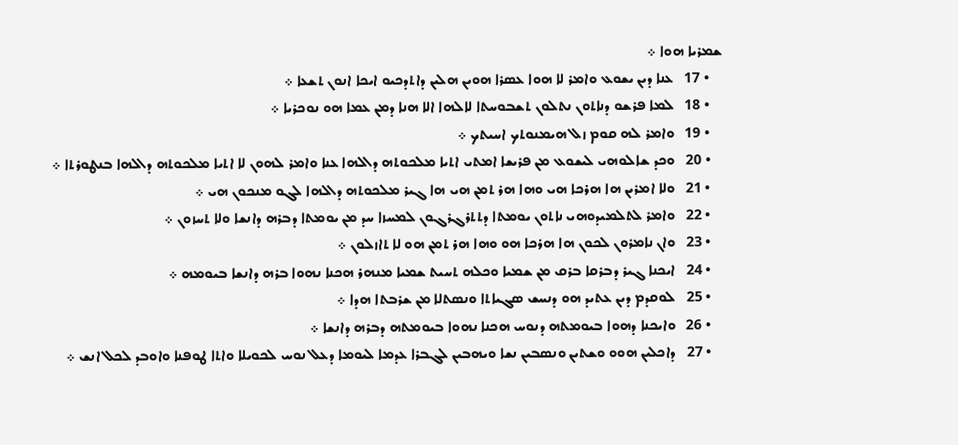ܫܡܪܝܐ ܗܘܐ ܀
    • 17   ܥܢܐ ܕܝܢ ܝܫܘܥ ܘܐܡܪ ܠܐ ܗܘܐ ܥܤܪܐ ܗܘܝܢ ܗܠܝܢ ܕܐܬܕܟܝܘ ܐܝܟܐ ܐܢܘܢ ܬܫܥܐ ܀
    • 18   ܠܡܐ ܦܪܫܘ ܕܢܐܬܘܢ ܢܬܠܘܢ ܬܫܒܘܚܬܐ ܠܐܠܗܐ ܐܠܐ ܗܢܐ ܕܡܢ ܥܡܐ ܗܘ ܢܘܟܪܝܐ ܀
    • 19   ܘܐܡܪ ܠܗ ܩܘܡ ܙܠ ܗܝܡܢܘܬܟ ܐܚܝܬܟ ܀
    • 20   ܘܟܕ ܫܐܠܘܗܝ ܠܝܫܘܥ ܡܢ ܦܪܝܫܐ ܐܡܬܝ ܐܬܝܐ ܡܠܟܘܬܗ ܕܐܠܗܐ ܥܢܐ ܘܐܡܪ ܠܗܘܢ ܠܐ ܐܬܝܐ ܡܠܟܘܬܗ ܕܐܠܗܐ ܒܢܛܘܪܬܐ ܀
    • 21   ܘܠܐ ܐܡܪܝܢ ܗܐ ܗܪܟܐ ܗܝ ܘܗܐ ܗܪ ܬܡܢ ܗܝ ܗܐ ܓܝܪ ܡܠܟܘܬܗ ܕܐܠܗܐ ܠܓܘ ܡܢܟܘܢ ܗܝ ܀
    • 22   ܘܐܡܪ ܠܬܠܡܝܕܘܗܝ ܢܐܬܘܢ ܝܘܡܬܐ ܕܬܬܪܓܪܓܘܢ ܠܡܚܙܐ ܚܕ ܡܢ ܝܘܡܬܐ ܕܒܪܗ ܕܐܢܫܐ ܘܠܐ ܬܚܙܘܢ ܀
    • 23   ܘܐܢ ܢܐܡܪܘܢ ܠܟܘܢ ܗܐ ܗܪܟܐ ܗܘ ܘܗܐ ܗܪ ܬܡܢ ܗܘ ܠܐ ܬܐܙܠܘܢ ܀
    • 24   ܐܝܟܢܐ ܓܝܪ ܕܒܪܩܐ ܒܪܩ ܡܢ ܫܡܝܐ ܘܟܠܗ ܬܚܝܬ ܫܡܝܐ ܡܢܗܪ ܗܟܢܐ ܢܗܘܐ ܒܪܗ ܕܐܢܫܐ ܒܝܘܡܗ ܀
    • 25   ܠܘܩܕܡ ܕܝܢ ܥܬܝܕ ܗܘ ܕܢܚܫ ܤܓܝܐܬܐ ܘܢܤܬܠܐ ܡܢ ܫܪܒܬܐ ܗܕܐ ܀
    • 26   ܘܐܝܟܢܐ ܕܗܘܐ ܒܝܘܡܬܗ ܕܢܘܚ ܗܟܢܐ ܢܗܘܐ ܒܝܘܡܬܗ ܕܒܪܗ ܕܐܢܫܐ ܀
    • 27   ܕܐܟܠܝܢ ܗܘܘ ܘܫܬܝܢ ܘܢܤܒܝܢ ܢܫܐ ܘܝܗܒܝܢ ܠܓܒܪܐ ܥܕܡܐ ܠܝܘܡܐ ܕܥܠ ܢܘܚ ܠܟܘܝܠܐ ܘܐܬܐ ܛܘܦܢܐ ܘܐܘܒܕ ܠܟܠ ܐܢܫ ܀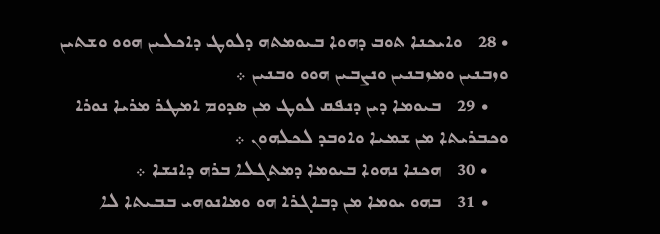• 28   ܘܐܝܟܢܐ ܬܘܒ ܕܗܘܐ ܒܝܘܡܬܗ ܕܠܘܛ ܕܐܟܠܝܢ ܗܘܘ ܘܫܬܝܢ ܘܙܒܢܝܢ ܘܡܙܒܢܝܢ ܘܢܨܒܝܢ ܗܘܘ ܘܒܢܝܢ ܀
    • 29   ܒܝܘܡܐ ܕܝܢ ܕܢܦܩ ܠܘܛ ܡܢ ܤܕܘܡ ܐܡܛܪ ܡܪܝܐ ܢܘܪܐ ܘܟܒܪܝܬܐ ܡܢ ܫܡܝܐ ܘܐܘܒܕ ܠܟܠܗܘܢ ܀
    • 30   ܗܟܢܐ ܢܗܘܐ ܒܝܘܡܐ ܕܡܬܓܠܐ ܒܪܗ ܕܐܢܫܐ ܀
    • 31   ܒܗܘ ܝܘܡܐ ܡܢ ܕܒܐܓܪܐ ܗܘ ܘܡܐܢܘܗܝ ܒܒܝܬܐ ܠܐ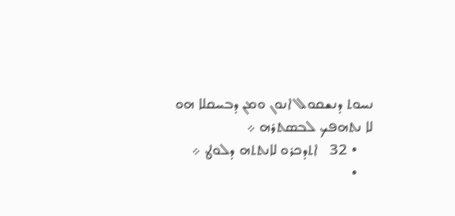ܢܚܘܬ ܕܢܫܩܘܠ ܐܢܘܢ ܘܡܢ ܕܒܚܩܠܐ ܗܘ ܠܐ ܢܬܗܦܟ ܠܒܤܬܪܗ ܀
    • 32   ܐܬܕܟܪܘ ܠܐܢܬܬܗ ܕܠܘܛ ܀
    •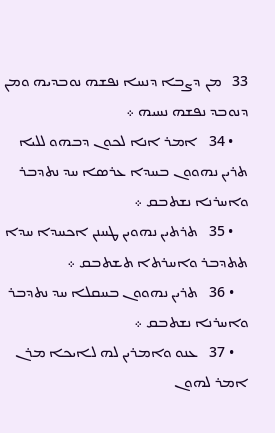33   ܡܢ ܕܨܒܐ ܕܢܚܐ ܢܦܫܗ ܢܘܒܕܝܗ ܘܡܢ ܕܢܘܒܕ ܢܦܫܗ ܢܚܝܗ ܀
    • 34   ܐܡܪ ܐܢܐ ܠܟܘܢ ܕܒܗܘ ܠܠܝܐ ܬܪܝܢ ܢܗܘܘܢ ܒܚܕܐ ܥܪܤܐ ܚܕ ܢܬܕܒܪ ܘܐܚܪܢܐ ܢܫܬܒܩ ܀
    • 35   ܬܪܬܝܢ ܢܗܘܝܢ ܛܚܢܢ ܐܟܚܕܐ ܚܕܐ ܬܬܕܒܪ ܘܐܚܪܬܐ ܬܫܬܒܩ ܀
    • 36   ܬܪܝܢ ܢܗܘܘܢ ܒܚܩܠܐ ܚܕ ܢܬܕܒܪ ܘܐܚܪܢܐ ܢܫܬܒܩ ܀
    • 37   ܥܢܘ ܘܐܡܪܝܢ ܠܗ ܠܐܝܟܐ ܡܪܢ ܐܡܪ ܠܗܘܢ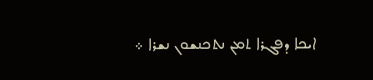ܐܝܟܐ ܕܦܓܪܐ ܬܡܢ ܢܬܟܢܫܘܢ ܢܫܪܐ ܀